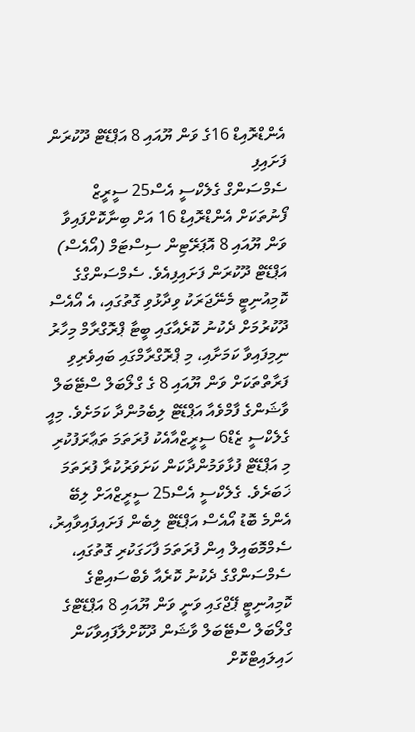އެންޑްރޮއިޑް 16ގެ ވަން ޔޫއައި 8 އަޕްޑޭޓް ދޫކުރަން ފަށައިފި
ސެމްސަންގް ގެލެކްސީ އެސް25 ސީރީޒް ފޯނުތަކަށް އެންޑްރޮއިޑް 16 އަށް ބިނާކޮށްފައިވާ ވަން ޔޫއައި 8 އޮޕަރޭޓިން ސިސްޓަމް (އޯއެސް) އަޕްޑޭޓް ދޫކުރަން ފަށައިފިއެވެ. ސެމްސަންގްގެ ކޮމިއުނިޓީ މެނޭޖަރަކު ވިދާޅުވި ގޮތުގައި، އެ އޯއެސް ދޫކުރުމަށް ދެކުނު ކޮރެއާގައި ބީޓާ ޕްރޮގްރާމް މިހާރު ނިމިފައިވާ ކަމަށާއި، މި ޕްރޮގްރާމްގައި ބައިވެރިވި ފަރާތްތަކަށް ވަން ޔޫއައި 8 ގެ ގްލޯބަލް ސްޓޭބަލް ވާޝަންގެ ފާމްވެއާ އަޕްޑޭޓް ލިބެމުންދާ ކަމަށެވެ. މިއީ ގެލެކްސީ ޒެޑް6 ސީރީޒްއާއެކު ފުރަތަމަ ތަޢާރަފުކުރި މި އަޕްޑޭޓް ފުޅާވަމުންދާކަން ކަށަވަރުކުރާ ފުރަތަމަ ޚަބަރެވެ. ގެލެކްސީ އެސް25 ސީރީޒްއަށް ލިބޭ އެންމެ ބޮޑު އޯއެސް އަޕްޑޭޓް ލިބެން ފަށައިފައިވާއިރު، ސެމްމޮބައިލް އިން ފުރަތަމަ ފާހަގަކުރި ގޮތުގައި، ސެމްސަންގްގެ ދެކުނު ކޮރެއާ ވެބްސައިޓްގެ ކޮމިއުނިޓީ ޕޭޖްގައި ވަނީ ވަން ޔޫއައި 8 އަޕްޑޭޓްގެ ގްލޯބަލް ސްޓޭބަލް ވާޝަން ދޫކޮށްލާފައިވާކަން ހައިލައިޓްކޮށް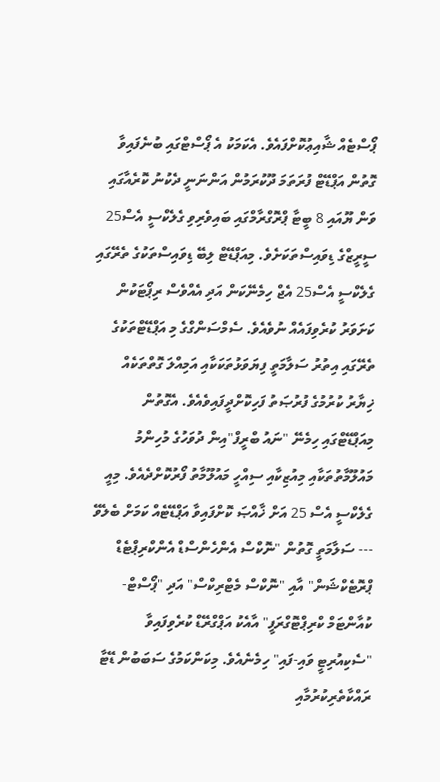ޕޯސްޓެއް ޝާއިޢުކޮށްފައެވެ. އެކަމަކު އެ ޕޯސްޓްގައި ބުނެފައިވާ ގޮތުން އަޕްޑޭޓް ފުރަތަމަ ދޫކުރަމުން އަންނަނީ ދެކުނު ކޮރެއާގައި ވަން ޔޫއައި 8 ބީޓާ ޕްރޮގްރާމްގައި ބައިވެރިވި ގެލެކްސީ އެސް25 ސީރީޒްގެ ޑިވައިސްތަކަށެވެ. މިއަޕްޑޭޓް ލިބޭ ޑިވައިސްތަކުގެ ތެރޭގައި ގެލެކްސީ އެސް25 އެޖް ހިމެނޭކަން އަދި އެއްވެސް ރިޕޯޓަކުން ކަށަވަރު ކުރެވިފައެއް ނުވެއެވެ. ސެމްސަންގްގެ މި އަޕްޑޭޓްތަކުގެ ތެރޭގައި އިތުރު ސަލާމަތީ ފިޔަވަޅުތަކަކާއި އަމިއްލަ ގޮތްތަކެއް ޚިޔާރު ކުރުމުގެ ފުރުޞަތު ފަހިކޮށްދީފައިވެއެވެ. އެގޮތުން މިއަޕްޑޭޓްގައި ހިމެނޭ "ނައު ބްރީފް"އިން ދުވަހުގެ މުހިންމު މައުލޫމާތުތަކާއި މިއުޒިކާއި ސިއްހީ މައުލޫމާތު ފޯރުކޮށްދެއެވެ. މިއީ ގެލެކްސީ އެސް 25 އަށް ޚާއްޞަ ކޮށްފައިވާ އަޕްޑޭޓެއް ކަމަށް ބެލެވޭ --- ސަލާމަތީ ގޮތުން "ނޮކްސް އެންހެންސްޑް އެންކްރިޕްޓެޑް ޕްރޮޓެކްޝަން" އާއި "ނޮކްސް މެޓްރިކްސް" އަދި "ޕޯސްޓް-ކުއާންޓަމް ކްރިޕްޓޮގްރަފީ" އާއެކު އަޕްގްރޭޑް ކުރެވިފައިވާ "ސެކިއުރިޓީ ވައި-ފައި" ހިމެނެއެވެ. މިކަންކަމުގެ ސަބަބުން ޑޭޓާ ރައްކާތެރިކުރުމާއި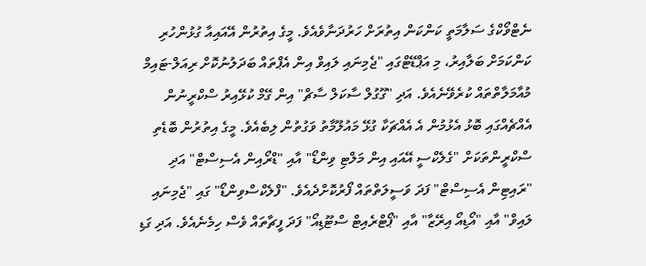ނެޓްވޯކްގެ ސަލާމަތީ ކަންކަން އިތުރަށް ހަރުދަނާވެއެވެ. މީގެ އިތުރުން އޭއައިއާ ގުޅުންހުރި ކަންކަމަށް ބަލާއިރު، މި އަޕްޑޭޓްގައި "ޖެމިނައި ލައިވް އިން އެޕްތައް ބަދަލުނުކޮށް ރިއަލް-ޓައިމް މުއާމަލާތްތައް ކުރެވޭނެއެވެ. އަދި "ގޫގުލް ސާކަލް ސާޗް" އިން ގޭމް ކުޅޭއިރު ސްކްރީނުން އެއްޗެއްގައި ބޮޅު އެޅުމުން އެ އެއްޗަކާ ގުޅޭ މައުލޫމާތު ވަގުތުން ލިބެއެވެ. މީގެ އިތުރުން ބޮޑެތި ސްކްރީންތަކަށް "ގެލެކްސީ އޭއައި އިން މަލްޓި ވިންޑޯ" އާއި "ޑްރޯއިން އެސިސްޓް" އަދި "ރައިޓިން އެސިސްޓް" ފަދަ ވަސީލަތްތައް ފޯރުކޮށްދެއެވެ. "ފްލެކްސްވިންޑޯ" ގައި "ޖެމިނައި ލައިވް" އާއި "އޯޑިއޯ އިރޭޒާ" އާއި "ޕޯޓްރެއިޓް ސްޓޫޑިއޯ" ފަދަ ފީޗާތައް ވެސް ހިމެނެއެވެ. އަދި ގަޑި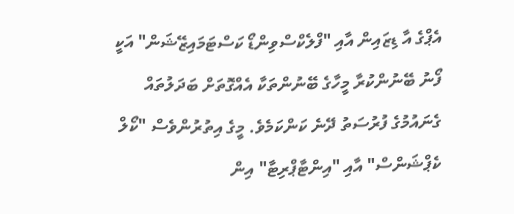އެޕްގެ އާ ޑިޒައިން އާއި "ފްލެކްސްވިންޑޯ ކަސްޓަމައިޒޭޝަން" އަކީ ފޯނު ބޭނުންކުރާ މީހާގެ ބޭނުންތަކާ އެއްގޮތަށް ބަދަލުތައް ގެނައުމުގެ ފުރުސަތު ދޭނެ ކަންކަމެވެ. މީގެ އިތުރުންވެސް "ކޯލް ކެޕްޝަންސް" އާއި "އިންޓާޕްރިޓާ" އިން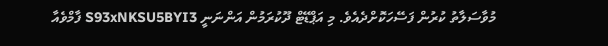މުވާސަލާތު ކުރުން ފަސޭހަކޮށްދެއެވެ. މި އަޕްޑޭޓް ދޫކުރަމުން އަންނަނީ S93xNKSU5BYI3 ފާމްވެއާ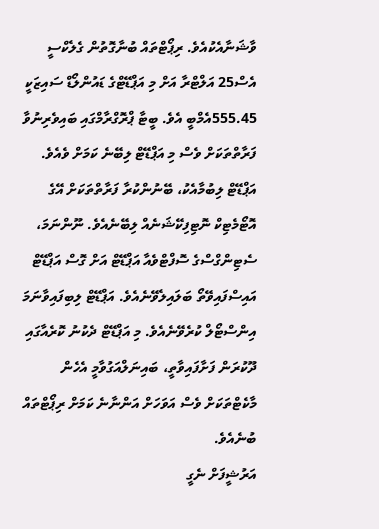ވާޝަނާއެކުއެވެ. ރިޕޯޓްތައް ބުނާގޮތުން ގެލެކްސީ އެސް25 އަލްޓްރާ އަށް މި އަޕްޑޭޓްގެ ޑައުންލޯޑް ސައިޒަކީ 555.45އެމްބީ އެވެ. ބީޓާ ޕްރޮގްރާމްގައި ބައިވެރިނުވާ ފަރާތްތަކަށް ވެސް މި އަޕްޑޭޓް ލިބޭނެ ކަމަށް ވެއެވެ. އަޕްޑޭޓް ލިބުމާއެކު، ބޭނުންކުރާ ފަރާތްތަކަށް އޭގެ އޮޓޯމެޓިކް ނޮޓިފިކޭޝަނެއް ލިބޭނެއެވެ. ނޫންނަމަ، ސެޓިންގްސްގެ ސޮފްޓްވެއާ އަޕްޑޭޓް އަށް ގޮސް އަޕްޑޭޓް އައިސްފައިވޭތޯ ބަލައިލެވޭނެއެވެ. އަޕްޑޭޓް ލިބިފައިވާނަމަ އިންސްޓޯލް ކުރެވޭނެއެވެ. މި އަޕްޑޭޓް ދެކުނު ކޮރެއާގައި ދޫކުރަން ފަށާފައިވާތީ، ބައިނަލްއަގުވާމީ އެހެން މާކެޓްތަކަށް ވެސް އަވަހަށް އަންނާނެ ކަމަށް ރިޕޯޓްތައް ބުނެއެވެ.
އަރުޝީފަށް ނެގީ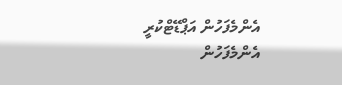އެންމެފަހުން އަޕްޑޭޓްކުރީ
އެންމެފަހުން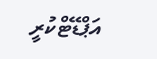އަޕްޑޭޓްކުރީ